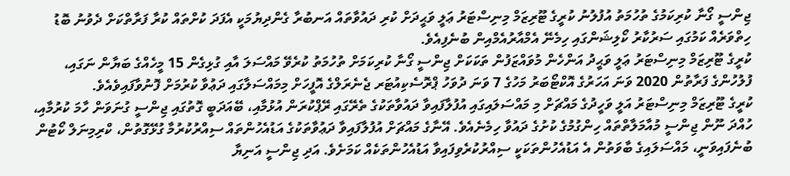ޖިންސީ ގޯނާ ކުރިކަމުގެ ތުހުމަތު އުފުލުނު ކުރީގެ ޓޫރިޒަމް މިނިސްޓަރު ޢަލީ ވަޙީދަށް ކުރި ދައުވާތައް އަނބުރާ ގެންދިޔުމަކީ އެފަދަ ކުށްތައް ކުރާ ފަރާތްކަށް ދެވުނު ބޮޑު ހިތްވަރެއް ކަމުގައި ސަރުކާރު ކޯލިޝަންގައި ހިމެނޭ އެމްއާރުއެމްއިން ބުނެފިއެވެ.
ކުރީގެ ޓޫރިޒަމް މިނިސްޓަރު ޢަލީ ވަޙީދު އަންހެން މުވައްޒަފުން ތަކަކަށް ޖިންސީ ގޯނާ ކުރިކަމަށް ތުހުމަތު ކުރެވޭ މައްސަލަ އާއި ގުޅިގެން 15 މީހެއްގެ ބަޔާން ނަގައި، ފުލުހުންގެ ފަރާތުން 2020 ވަނަ އަހަރުގެ އޮކްޓޯބަރު މަހުގެ 7 ވަނަ ދުވަހު ޕްރޮސެކިއުޓަރ ޖެނެރަލްގެ އޮފީހަށް މިމައްސަލާގައި ދަޢުވާ ކުރުމަށް ފޮނުވާފައިވެއެވެ.
ކުރީގެ ޓޫރިޒަމް މިނިސްޓަރު އަލީ ވަހީދުގެ މައްޗަށް މި މައްސަލައިގައި އުފުލާފައިވާ ދައުވާތަކުގެ ތެރޭގައި ރޭޕްކުރަން އުޅުމާއި، ބޭއަދަބީ ގޮތުގައި ޖިންސީ ގުނަވަން ހާމަ ކުރުމާއި، ހުއްދަ ނޫން ޖިންސީ މުއާމަލާތްތައް ހިންގުމުގެ ކުށުގެ ދައުވާ ހިމެނެއެވެ. އޭނާގެ މައްޗަށް އުފުލާފައިވާ ދަޢުވާތަކުގެ އަޑުއެހުންތައް ސިއްރުކުރުމާ ގުޅޭގޮތުން، ކްރިމިނަލް ކޯޓުން ބުނެފައިވަނީ، މައްސަލައިގެ ބާވަތުން އެ އަޑުއެހުންތަކަކީ ސިއްރުކުރެވިފައިވާ އަޑުއެހުންތަކެއް ކަމަށެވެ. އަދި ޖިންސީ އަނިޔާ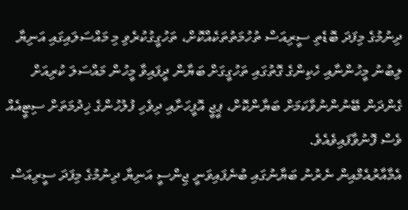ދިނުމުގެ މިފަދަ ބޮޑެތި ސީރިއަސް ތުހުމަތުތަކެއްކޮށް، ތަހުގީގުކުރެވި މި މައްސަލައިގައި އަނިޔާ ލިބުނު މީހުންނާއި ހެކިންގެ ގޮތުގައި ތަހުގީގަށް ބަޔާން ދީފައިވާ މީހުން މައްސަލަ ކުރިއަށް ގެންދަން ބޭނުންނުވާކަމަށް ބަޔާންކޮށް، ޕީޖީ އޮފީހަށާއި ދިވެހި ފުލުހުންގެ ޚިދުމަތަށް ސިޓީއެއް ވެސް ފޮނުވާފައިވެއެވެ.
އެމާއާރުއެމްއިން ނެރުނު ބަޔާނުގައި ބުނެފައިވަނީ ޖިންސީ އަނިޔާ ދިނުމުގެ މިފަދަ ސީރިއަސް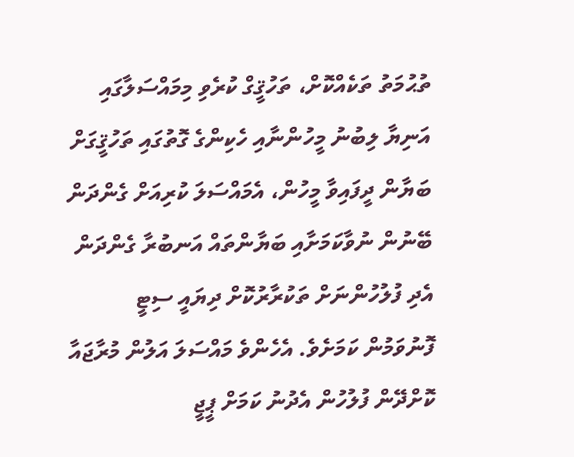ތުޙުމަތު ތަކެއްކޮށް، ތަހުޤީގް ކުރެވި މިމައްސަލާގައި އަނިޔާ ލިބުނު މީހުންނާއި ހެކިންގެ ގޮތުގައި ތަހުޤީގަށް ބަޔާން ދީފައިވާ މީހުން، އެމައްސަލަ ކުރިއަށް ގެންދަން ބޭނުން ނުވާކަމަށާއި ބަޔާންތައް އަނބުރާ ގެންދަން އެދި ފުލުހުންނަށް ތަކުރާރުކޮށް ދިޔައީ ސިޓީ ފޮނުވަމުން ކަމަށެވެ. އެހެންވެ މައްސަލަ އަލުން މުރާޖައާ ކޮށްދޭން ފުލުހުން އެދުނު ކަމަށް ޕީޖީ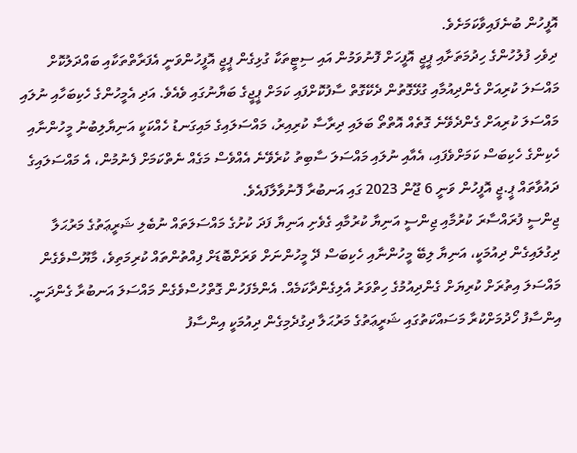އޮފީހުން ބުނެފައިވާކަމަށެވެ.
ދިވެހި ފުލުހުންގެ ހިދުމަތަށާއި ޕީޖީ އޮފީހަށް ފޮނުވަމުން އައި ސިޓީތަކާ ގުޅިގެން ޕީޖީ އޮފީހުންވަނީ އެފަރާތްތަކާއި ބައްދަލުކޮށް މައްސަލަ ކުރިއަށް ގެންދިއުމާއި ގުޅޭގޮތުން ދެކޭގޮތް ސާފުކޮށްފައި ކަމަށް ޕީޖީގެ ބަޔާނުގައި ވެއެވެ. އަދި އެމީހުންގެ ހެކިބަހާއި ނުލައި މައްސަލަ ކުރިއަށް ގެންދެވޭނެ ގޮތެއް އޮތްތޯ ބަލައި ދިރާސާ ކުރިއިރު، މައްސަލައިގެ މައިގަނޑު ހެއްކަކީ އަނިޔާލިބުނު މީހުންނާއި ހެކިންގެ ހެކިބަސް ކަމަށްވެފައި، އެއާއި ނުލައި މައްސަލަ ސާބިތު ކުރެވޭނެ އެއްވެސް މަގެއް ނެތްކަމަށް ފެނުމުން، އެ މައްސަލައިގެ ދައުވާތައް ޕީ.ޖީ އޮފީހުން ވަނީ 6 ޖޫން 2023 ގައި އަނބުރާ ފޮނުވާލާފައެވެ.
ޖިންސީ ފުރައްސާރަ ކުރުމާއި ޖިންސީ އަނިޔާ ކުރުމާއި ގެވެށި އަނިޔާ ފަދަ ކުށުގެ މައްސަލަތައް ނުބެލި ޝަރީޢަތުގެ މަރުޙަލާ ދިގުލައިގެން ދިއުމަކީ، އަނިޔާ ލިބޭ މީހުންނާއި ހެކިބަސް ދޭ މީހުންނަށް ވަރަށްބޮޑަށް ފިއްތުންތައް ކުރިމަތިވެ، މާޔޫސްވެގެން މައްސަލަ އިތުރަށް ކުރިޔަށް ގެންދިއުމުގެ ހިތްވަރު އެލިގެންދާކަމެއް. އެންމެފަހުން ގޮތްހުސްވެގެން މައްސަލަ އަނބުރާ ގެންދަނީ. އިންސާފު ހޯދުމަށްކުރާ މަސައްކަތުގައި ޝަރީޢަތުގެ މަރުޙަލާ ދިގުދެމިގެން ދިއުމަކީ އިންސާފު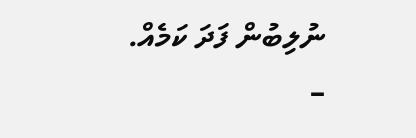ނުލިބުން ފަދަ ކަމެއް.
–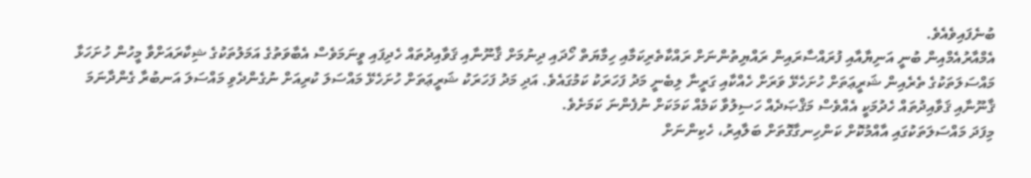ބުނެފައިވެއެވެ.
އެމްއާރުއެމްއިން ބުނީ އަނިޔާއާއި ފުރައްސާރައިން ރައްޔިތުންނަށް ރައްކާތެރިކަމާއި ހިމާޔަތް ހޯދައި ދިނުމަށް ޤާނޫނާއި ޤަވާއިދުތައް ހެދިފައި ވީނަމަވެސް އެބާވަތުގެ އަމަލުތަކުގެ ޝިކާރައަށްވާ މީހުން ހުށަހަޅާ މައްސަލަތަކުގެ ތެރެއިން ޝަރީޢަތަށް ހުށަހެޅޭ ވަރަށް ހެއްކާއި ގަރީނާ ލިބެނީ މަދު ފަހަރަކު ކަމުގައެވެ. އަދި މަދު ފަހަރަކު ޝަރީޢަތަށް ހުށަހެޅޭ މައްސަލަ ކުރިއަށް ނުގެންދެވި މައްސަލަ އަނބުރާ ގެންދާނަމަ ޤާނޫނާއި ޤަވާއިދުތައް ހެދުމަކީ އެއްވެސް މަޤްޞަދެއް ހަސިލުވާ ކަމެއް ކަމަކަށް ނުފެންނަ ކަމަށެވެ.
މިފަދަ މައްސަލަތަކުގައި އާއްމުކޮށް ކަންހިނގާގޮތަށް ބަލާއިރު، ހެކިންނަށް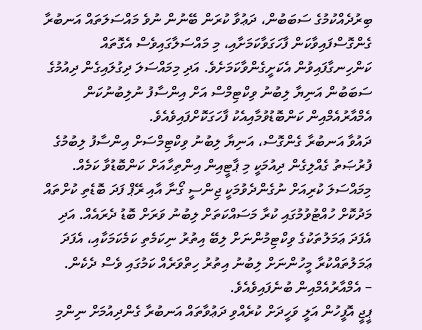ބިރުދެއްކުމުގެ ސަބަބުން، ދަޢުވާ ކުރަން ބޭނުން ނުވެ މައްސަލަތައް އަނބުރާ ގެންގޮސްފައިވާކަން ފާހަގަވާކަމަށާއި، މި މައްސަލާގައިވެސް އެގޮތައް ކަންހިނގާފައިވުން އެކަށީގެންވާކަމަށެވެ. އަދި މިމައްސަލަ ދިގުލައިގެން ދިއުމުގެ ސަބަބުން އަނިޔާ ލިބުނު ވިކްޓިމްސް އަށް އިންސާފު ނުލިބުނުކަން އެމްއާރުއެމްއިން ކަންބޮޑުވުމާއިއެކު ފާހަގަކޮށްފައިވެއެވެ.
ދައުވާ އަނބުރާ ގެންގޮސް، އަނިޔާ ލިބުނު ވިކްޓިމްސަށް އިންސާފު ލިބުމުގެ ފުރުޞަތު ގެއްލިގެން ދިއުމަކީ މި ޕާޓީއިން އިންތިހާއަށް ކަންބޮޑުވާ ކަމެއް. މިމައްސަލަ ކުރިއަށް ނުގެންދެވުމަކީ ޖިންސީ ގޯނާ އާއި ރޭޕް ފަދަ ބޮޑެތި ކުށްތައް މަދުކޮށް ހުއްޓުވުމުގައި ކުރާ މަސައްކަތަށް ލިބުނު ވަރަށް ބޮޑު ދެރައެއް. އަދި އެފަދަ ޢަމަލުތަކުގެ ވިކްޓިމުންނަށް ލިބޭ އިތުރު ނިކަމެތި ކަމެކަމަކާއި، އެފަދަ ޢަމަލުތައްކުރާ މީހުންނަށް ލިބުނު އިތުރު ހިތްވަރެއް ކަމުގައި ވެސް ދެކެން.
– އެމްއާރުއެމްއިން ބުނެފައިވެއެވެ.
ޕީޖީ އޮފީހުން އަލީ ވަހީދަށް ކުރެއްވި ދަޢުވާތައް އަނބުރާ ގެންދިއުމަށް ނިންމި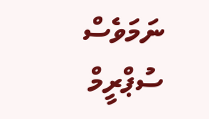ނަމަވެސް ސުޕްރީމް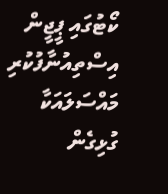ކޯޓުގައި ޕީޖީން އިސްތިއުނާފުކުރި މައްސަލައަކާ ގުޅިގެން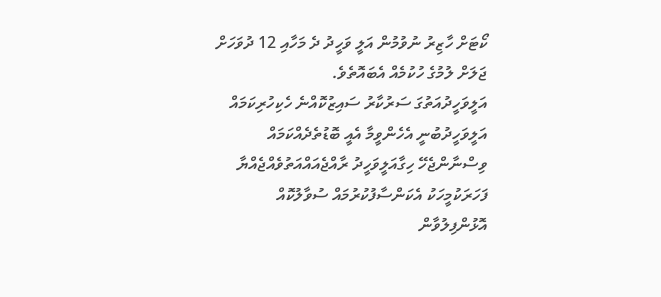ކޯޓަށް ހާޒިރު ނުވުމުން އަލީ ވަހީދު ދެ މަހާއި 12 ދުވަހަށް ޖަލަށް ލުމުގެ ހުކުމެއް އެބައޮތެވެ.
އަލީވަހީދުއަތުގަ ސަރުކާރު ސައިޒުކޮއްނެ ހެކިހުރިކަމައް އަލީވަހީދުބުނީ އެހެންވީމާ އެއީ ބޮޑުތެދެއްކަމައް ވިސްނާންޖެހޭ ހިގާއަލީވަހީދު ރާއްޖެއައްއަތުވެއްޖެއްޔާ ފަހަރަކުމީހަކު އެކަންސާފުކުރުމައް ސުވާލުކޮއް އޮޅުންފިލުވާން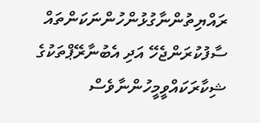ރައްޔިތުންނާގުޅުންހުންނަކަންތައް ސާފުކުރަންޖެހޭ އަދި އެބުނާރޭޕްތަކުގެ ޝިކާރަކައްވީމީހުންނާވެސް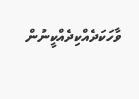ވާހަކަދެއްކިދެއްކީނުން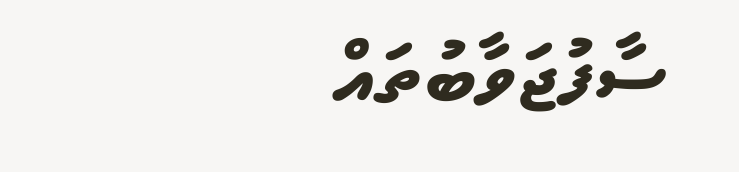ސާފުޖަވާބުތައް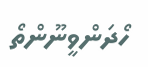ހޯދަންވީނޫންތޯ